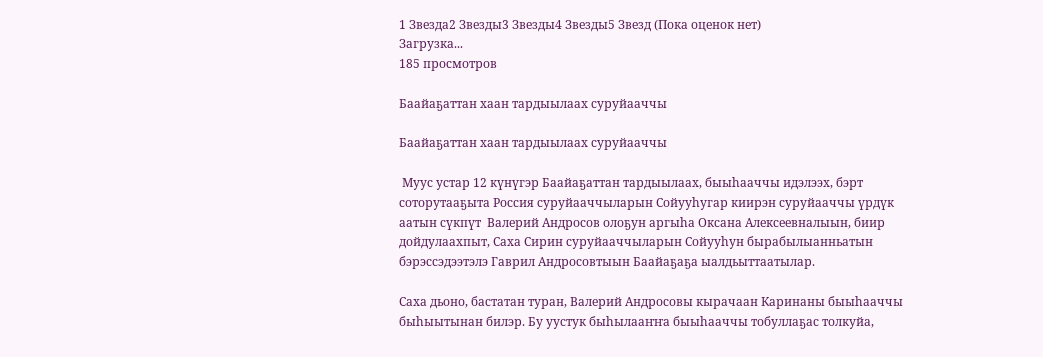1 Звезда2 Звезды3 Звезды4 Звезды5 Звезд (Пока оценок нет)
Загрузка...
185 просмотров

Баайаҕаттан хаан тардыылаах суруйааччы

Баайаҕаттан хаан тардыылаах суруйааччы

 Муус устар 12 күнүгэр Баайаҕаттан тардыылаах, быыһааччы идэлээх, бэрт соторутааҕыта Россия суруйааччыларын Сойууһугар киирэн суруйааччы үрдүк аатын сүкпүт  Валерий Андросов олоҕун аргыһа Оксана Алексеевналыын, биир дойдулаахпыт, Саха Сирин суруйааччыларын Сойууһун бырабылыанньатын бэрэссэдээтэлэ Гаврил Андросовтыын Баайаҕаҕа ыалдьыттаатылар.

Саха дьоно, бастатан туран, Валерий Андросовы кырачаан Каринаны быыһааччы быһыытынан билэр. Бу уустук быһылааҥҥа быыһааччы тобуллаҕас толкуйа,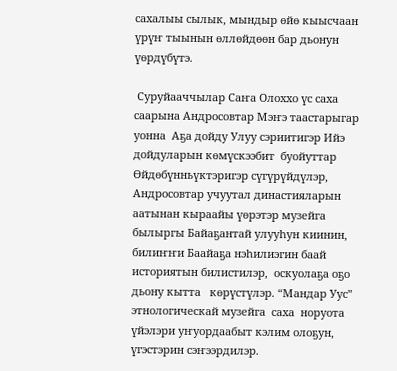сахалыы сылык, мындыр өйө кыысчаан үрүҥ тыынын өллөйдөөн бар дьонун үөрдүбүтэ.

 Суруйааччылар Саҥа Олоххо үс саха саарына Андросовтар Мэҥэ таастарыгар уонна  Аҕа дойду Улуу сэриитигэр Ийэ дойдуларын көмүскээбит  буойуттар Өйдөбүнньүктэригэр сүгүрүйдүлэр, Андросовтар учуутал династияларын  аатынан кыраайы үөрэтэр музейга былыргы Байаҕантай улууһун киинин, билиҥҥи Баайаҕа нэһилиэгин баай историятын билистилэр,  оскуолаҕа оҕо дьону кытта   көрүстүлэр. “Мандар Уус” этнологическай музейга  саха  норуота үйэлэри уҥуордаабыт кэлим олоҕун, үгэстэрин сэҥээрдилэр.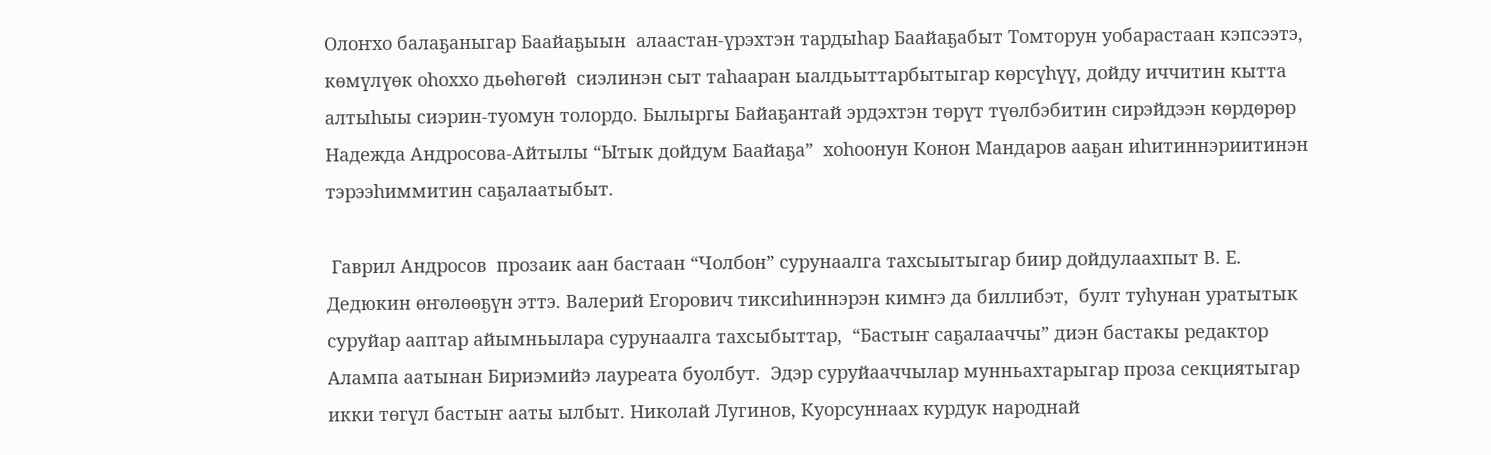Олоҥхо балаҕаныгар Баайаҕыын  алаастан-үрэхтэн тардыһар Баайаҕабыт Томторун уобарастаан кэпсээтэ,  көмүлүөк оһоххо дьөһөгөй  сиэлинэн сыт таһааран ыалдьыттарбытыгар көрсүһүү, дойду иччитин кытта алтыһыы сиэрин-туомун толордо. Былыргы Байаҕантай эрдэхтэн төрүт түөлбэбитин сирэйдээн көрдөрөр  Надежда Андросова-Айтылы “Ытык дойдум Баайаҕа”  хоһоонун Конон Мандаров ааҕан иһитиннэриитинэн тэрээһиммитин саҕалаатыбыт.

 Гаврил Андросов  прозаик аан бастаан “Чолбон” сурунаалга тахсыытыгар биир дойдулаахпыт В. Е. Дедюкин өҥөлөөҕүн эттэ. Валерий Егорович тиксиһиннэрэн кимҥэ да биллибэт,  булт туһунан уратытык суруйар ааптар айымньылара сурунаалга тахсыбыттар,  “Бастыҥ саҕалааччы” диэн бастакы редактор Алампа аатынан Бириэмийэ лауреата буолбут.  Эдэр суруйааччылар мунньахтарыгар проза секциятыгар икки төгүл бастыҥ ааты ылбыт. Николай Лугинов, Куорсуннаах курдук народнай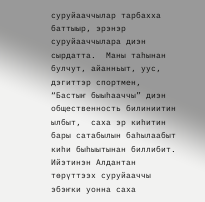суруйааччылар тарбахха баттыыр, эрэнэр  суруйааччылара диэн сырдатта.  Маны таһынан   булчут, айанньыт, уус, дэгиттэр спортмен, “Бастыҥ быыһааччы” диэн общественность билиниитин ылбыт,  саха эр киһитин бары сатабылын баһылаабыт киһи быһыытынан биллибит. Ийэтинэн Алдантан төрүттээх суруйааччы эбэҥки уонна саха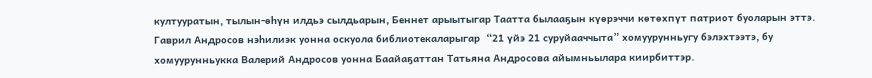култууратын, тылын-өһүн илдьэ сылдьарын, Беннет арыытыгар Таатта былааҕын күөрэччи көтөхпүт патриот буоларын эттэ. Гаврил Андросов нэһилиэк уонна оскуола библиотекаларыгар  “21 үйэ 21 суруйааччыта” хомуурунньугу бэлэхтээтэ, бу хомуурунньукка Валерий Андросов уонна Баайаҕаттан Татьяна Андросова айымньылара киирбиттэр.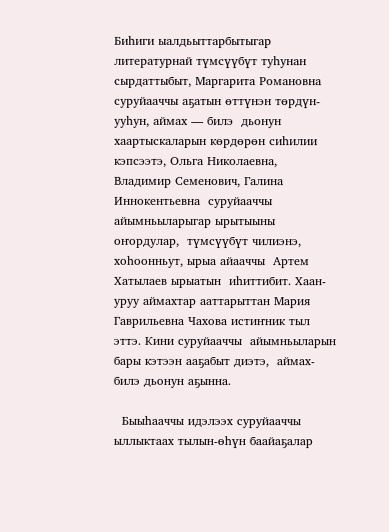Биһиги ыалдьыттарбытыгар литературнай түмсүүбүт туһунан сырдаттыбыт, Маргарита Романовна суруйааччы аҕатын өттүнэн төрдүн-ууһун, аймах — билэ  дьонун хаартыскаларын көрдөрөн сиһилии кэпсээтэ, Ольга Николаевна, Владимир Семенович, Галина Иннокентьевна  суруйааччы  айымньыларыгар ырытыыны оҥордулар,  түмсүүбүт чилиэнэ, хоһоонньут, ырыа айааччы  Артем Хатылаев ырыатын  иһиттибит. Хаан-уруу аймахтар ааттарыттан Мария Гаврильевна Чахова истиҥник тыл эттэ. Кини суруйааччы  айымньыларын бары кэтээн ааҕабыт диэтэ,  аймах-билэ дьонун аҕынна.

  Быыһааччы идэлээх суруйааччы  ыллыктаах тылын-өһүн баайаҕалар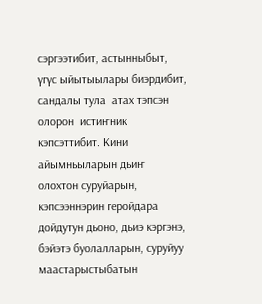сэргээтибит, астынныбыт, үгүс ыйытыылары биэрдибит, сандалы тула  атах тэпсэн олорон  истиҥник кэпсэттибит. Кини айымньыларын дьиҥ олохтон суруйарын, кэпсээннэрин геройдара дойдутун дьоно, дьиэ кэргэнэ, бэйэтэ буолалларын, суруйуу маастарыстыбатын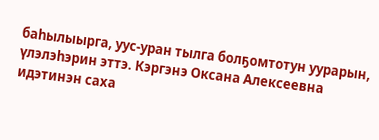баһылыырга, уус-уран тылга болҕомтотун уурарын, үлэлэһэрин эттэ. Кэргэнэ Оксана Алексеевна идэтинэн саха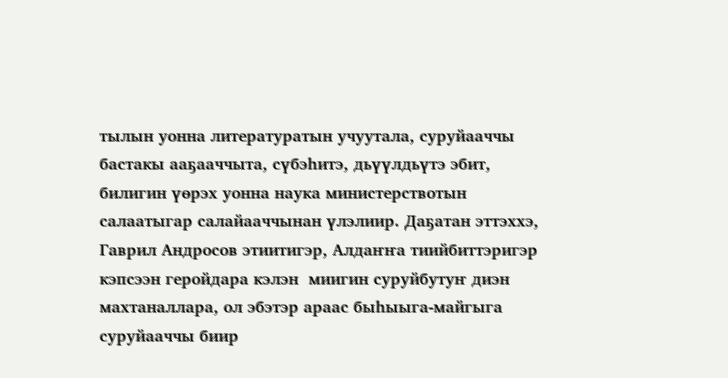тылын уонна литературатын учуутала, суруйааччы бастакы ааҕааччыта, сүбэһитэ, дьүүлдьүтэ эбит, билигин үөрэх уонна наука министерствотын салаатыгар салайааччынан үлэлиир. Даҕатан эттэххэ, Гаврил Андросов этиитигэр, Алдаҥҥа тиийбиттэригэр кэпсээн геройдара кэлэн  миигин суруйбутуҥ диэн махтаналлара, ол эбэтэр араас быһыыга-майгыга   суруйааччы биир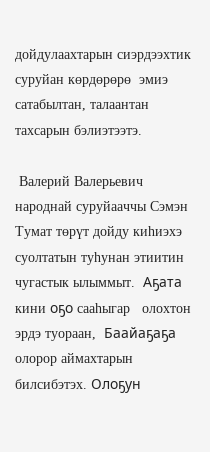дойдулаахтарын сиэрдээхтик суруйан көрдөрөрө  эмиэ сатабылтан, талаантан тахсарын бэлиэтээтэ.

 Валерий Валерьевич народнай суруйааччы Сэмэн Тумат төрүт дойду киһиэхэ суолтатын туһунан этиитин чугастык ылыммыт.  Аҕата  кини оҕо сааһыгар   олохтон эрдэ туораан,  Баайаҕаҕа олорор аймахтарын  билсибэтэх. Олоҕун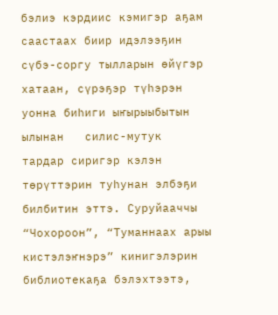бэлиэ кэрдиис кэмигэр аҕам саастаах биир идэлээҕин  сүбэ-соргу тылларын өйүгэр хатаан, сүрэҕэр түһэрэн уонна биһиги ыҥырыыбытын ылынан   силис-мутук  тардар сиригэр кэлэн төрүттэрин туһунан элбэҕи билбитин эттэ. Суруйааччы “Чохороон”, “Туманнаах арыы кистэлэҥнэрэ” кинигэлэрин библиотекаҕа бэлэхтээтэ,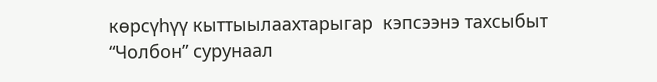көрсүһүү кыттыылаахтарыгар  кэпсээнэ тахсыбыт “Чолбон” сурунаал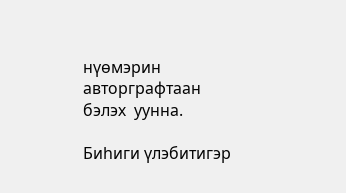нүөмэрин авторграфтаан бэлэх  уунна.

Биһиги үлэбитигэр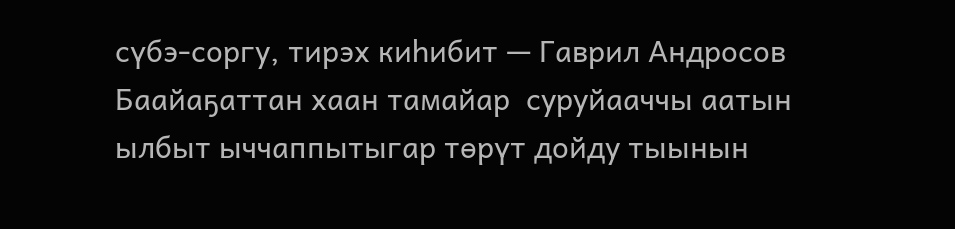сүбэ-соргу, тирэх киһибит — Гаврил Андросов  Баайаҕаттан хаан тамайар  суруйааччы аатын ылбыт ыччаппытыгар төрүт дойду тыынын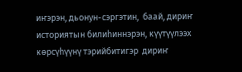иҥэрэн, дьонун-сэргэтин,  баай, дириҥ историятын билиһиннэрэн, күүтүүлээх көрсүһүүнү тэрийбитигэр  дириҥ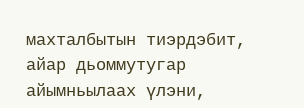махталбытын тиэрдэбит, айар дьоммутугар айымньылаах үлэни,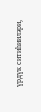үрдүк ситиһиилэри,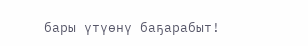бары үтүөнү баҕарабыт!